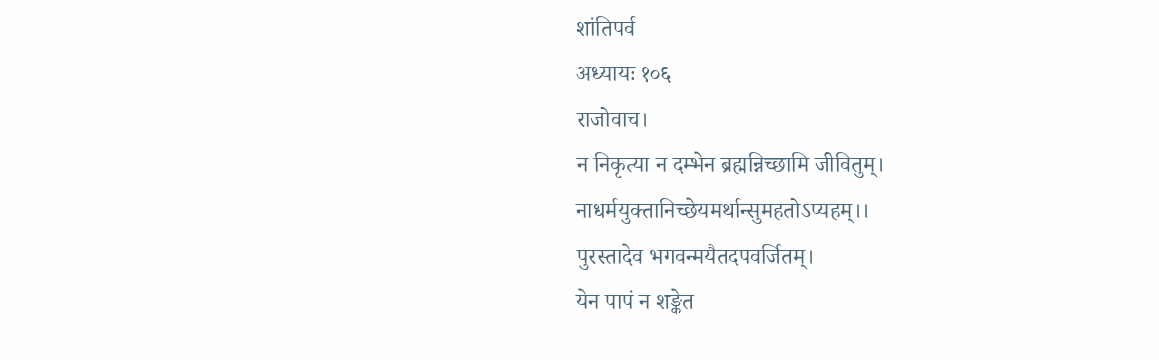शांतिपर्व
अध्यायः १०६
राजोवाच।
न निकृत्या न दम्भेन ब्रह्मन्निच्छामि जीवितुम्।
नाधर्मयुक्तानिच्छेयमर्थान्सुमहतोऽप्यहम्।।
पुरस्तादेव भगवन्मयैतदपवर्जितम्।
येन पापं न शङ्केत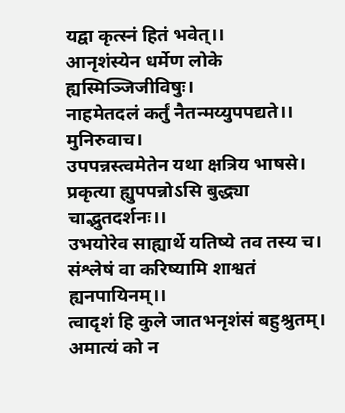यद्वा कृत्स्नं हितं भवेत्।।
आनृशंस्येन धर्मेण लोके ह्यस्मिञ्जिजीविषुः।
नाहमेतदलं कर्तुं नैतन्मय्युपपद्यते।।
मुनिरुवाच।
उपपन्नस्त्वमेतेन यथा क्षत्रिय भाषसे।
प्रकृत्या ह्युपपन्नोऽसि बुद्ध्या चाद्भुतदर्शनः।।
उभयोरेव साह्यार्थे यतिष्ये तव तस्य च।
संश्लेषं वा करिष्यामि शाश्वतं ह्यनपायिनम्।।
त्वादृशं हि कुले जातभनृशंसं बहुश्रुतम्।
अमात्यं को न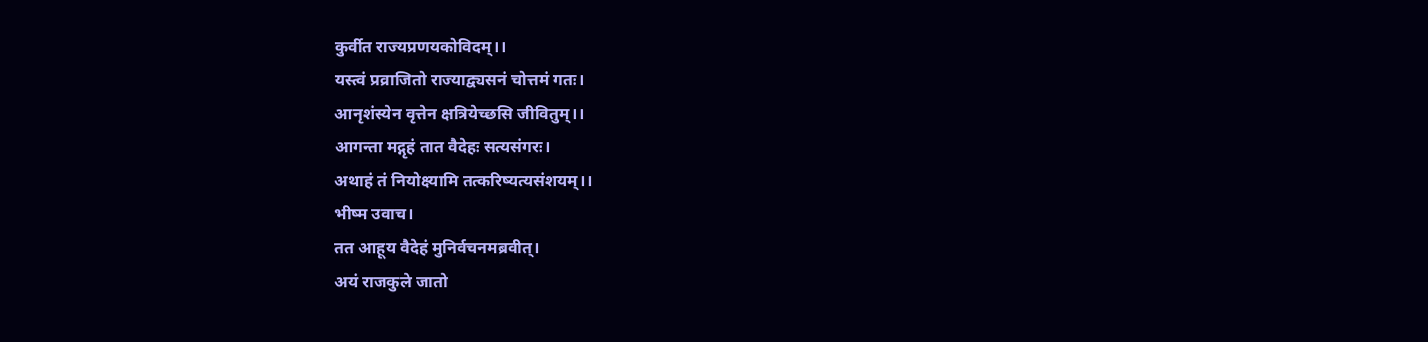कुर्वीत राज्यप्रणयकोविदम्।।
यस्त्वं प्रव्राजितो राज्याद्व्यसनं चोत्तमं गतः।
आनृशंस्येन वृत्तेन क्षत्रियेच्छसि जीवितुम्।।
आगन्ता मद्गृहं तात वैदेहः सत्यसंगरः।
अथाहं तं नियोक्ष्यामि तत्करिष्यत्यसंशयम्।।
भीष्म उवाच।
तत आहूय वैदेहं मुनिर्वचनमब्रवीत्।
अयं राजकुले जातो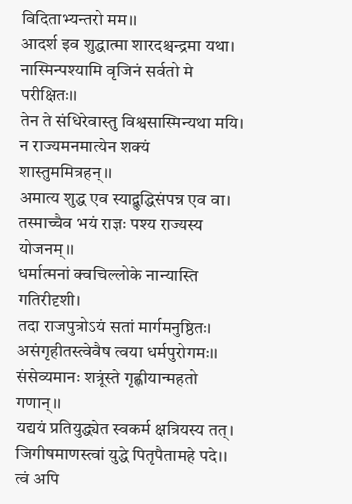विदिताभ्यन्तरो मम।।
आदर्श इव शुद्धात्मा शारदश्चन्द्रमा यथा।
नास्मिन्पश्यामि वृजिनं सर्वतो मे परीक्षितः।।
तेन ते संधिरेवास्तु विश्वसास्मिन्यथा मयि।
न राज्यमनमात्येन शक्यं शास्तुममित्रहन्।।
अमात्य शुद्ध एव स्याद्बुद्धिसंपन्न एव वा।
तस्माच्चैव भयं राज्ञः पश्य राज्यस्य योजनम्।।
धर्मात्मनां क्वचिल्लोके नान्यास्ति गतिरीदृशी।
तदा राजपुत्रोऽयं सतां मार्गमनुष्ठितः।
असंगृहीतस्त्वेवैष त्वया धर्मपुरोगमः।।
संसेव्यमानः शत्रूंस्ते गृह्णीयान्महतो गणान्।।
यद्ययं प्रतियुद्ध्येत स्वकर्म क्षत्रियस्य तत्।
जिगीषमाणस्त्वां युद्धे पितृपैतामहे पदे।।
त्वं अपि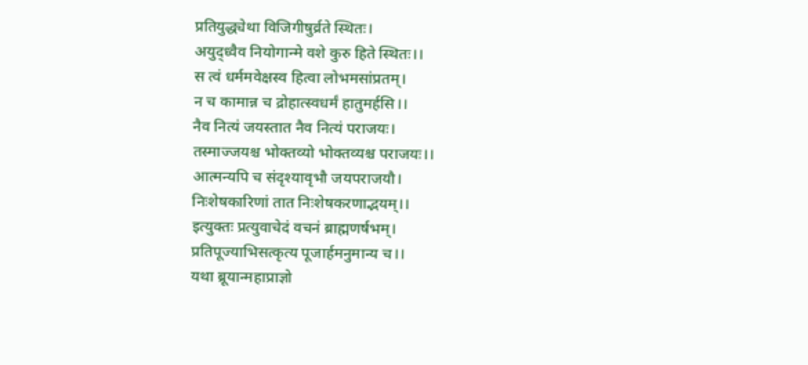प्रतियुद्ध्येथा विजिगीषुर्व्रते स्थितः।
अयुद्ध्वैव नियोगान्मे वशे कुरु हिते स्थितः।।
स त्वं धर्ममवेक्षस्व हित्वा लोभमसांप्रतम्।
न च कामान्न च द्रोहात्स्वधर्मं हातुमर्हसि।।
नैव नित्यं जयस्तात नैव नित्यं पराजयः।
तस्माज्जयश्च भोक्तव्यो भोक्तव्यश्च पराजयः।।
आत्मन्यपि च संदृश्यावृभौ जयपराजयौ।
निःशेषकारिणां तात निःशेषकरणाद्भयम्।।
इत्युक्तः प्रत्युवाचेदं वचनं ब्राह्मणर्षभम्।
प्रतिपूज्याभिसत्कृत्य पूजार्हमनुमान्य च।।
यथा ब्रूयान्महाप्राज्ञो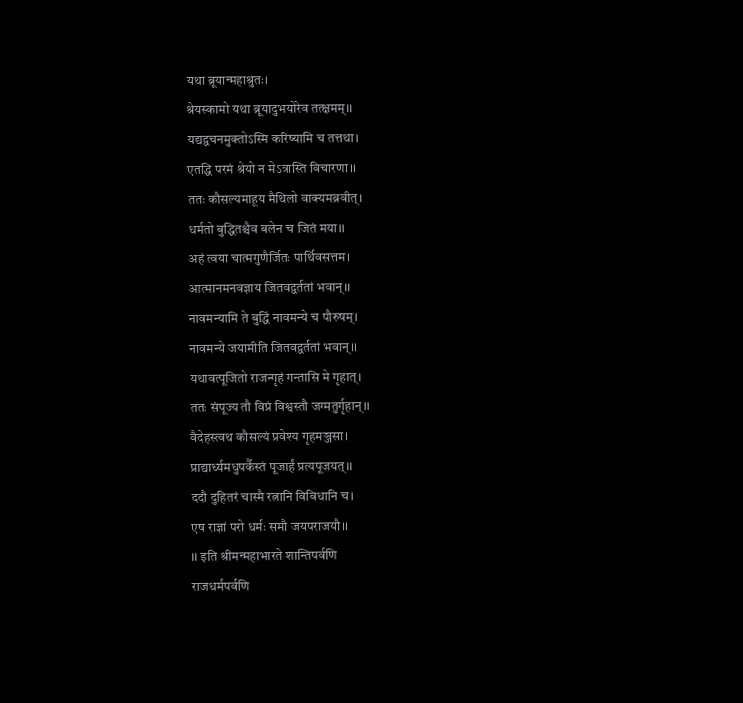यथा ब्रूयान्महाश्रुतः।
श्रेयस्कामो यथा ब्रूयादुभयोरेव तत्क्षमम्।।
यद्यद्वचनमुक्तोऽस्मि करिष्यामि च तत्तथा।
एतद्धि परमं श्रेयो न मेऽत्रास्ति विचारणा।।
ततः कौसल्यमाहूय मैथिलो वाक्यमब्रवीत्।
धर्मतो बुद्धितश्चैव बलेन च जितं मया।।
अहं त्वया चात्मगुणैर्जितः पार्थिवसत्तम।
आत्मानमनवज्ञाय जितवद्वर्ततां भवान्।।
नावमन्यामि ते बुद्धिं नावमन्ये च पौरुषम्।
नावमन्ये जयामीति जितवद्वर्ततां भवान्।।
यथावत्पूजितो राजन्गृहं गन्तासि मे गृहात्।
ततः संपूज्य तौ विप्रं विश्वस्तौ जग्मतुर्गृहान्।।
वैदेहस्त्वथ कौसल्यं प्रवेश्य गृहमञ्जसा।
प्राद्यार्ध्यमधुपर्कैस्तं पूजार्हं प्रत्यपूजयत्।।
ददौ दुहितरं चास्मै रत्नानि विविधानि च।
एष राज्ञां परो धर्मः समौ जयपराजयौ।।
।। इति श्रीमन्महाभारते शान्तिपर्वणि
राजधर्मपर्वणि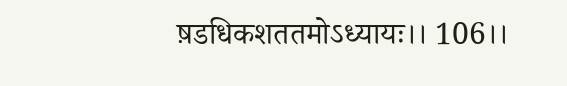ष़डधिकशततमोऽध्यायः।। 106।।